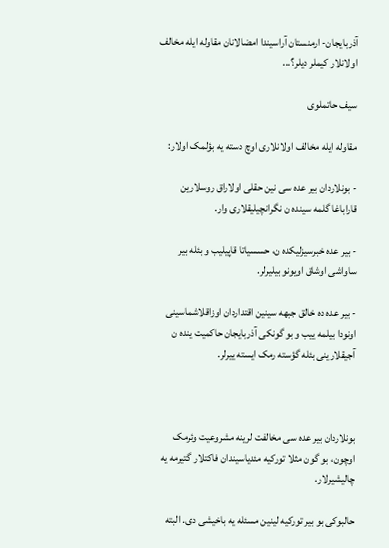آذربایجان- ارمنستان آراسیندا امضالانان مقاوله ایله مخالف اولانلار کیملر دیلر؟...

سيف حاتملوى

مقاوله ایله مخالف اولانلاری اوچ دسته یه بؤلمک‌ اولار:

- بونلاردان بیر عده سی نین حقلی اولاراق روسلارین قاراباغا گلمه سینده ن نگرانچیلیقلاری وار.

- بیر عده خبرسیزلیکده ن، حسسیاتا قاپیلیب و بئله بیر ساواشی اوشاق اویونو بیلیرلر.

- بیر عده ده خالق جبهه سینین اقتداردان اوزاقلاشماسینی اونودا بیلمه ییب و بو گونکی آذربایجان حاکمیت ینده ن آجیقلارینی بئله گؤسته رمک ایسته ییرلر.



بونلاردان بیر عده سی مخالفت لرینه مشروعیت وئرمک‌ اوچون، بو گون مثلا تورکیه مئدیاسیندان فاکتلار گتیرمه یه چالیشیرلار.

حالبوکی بو بیر تورکیه لینین مسئله یه باخیشی دی. البته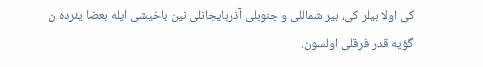کی اولا بیلر کی، بیر شماللی و جنوبلی آذربایجانلی نین باخیشی ایله بعضا یئرده ن گؤیه قدر فرقلی اولسون.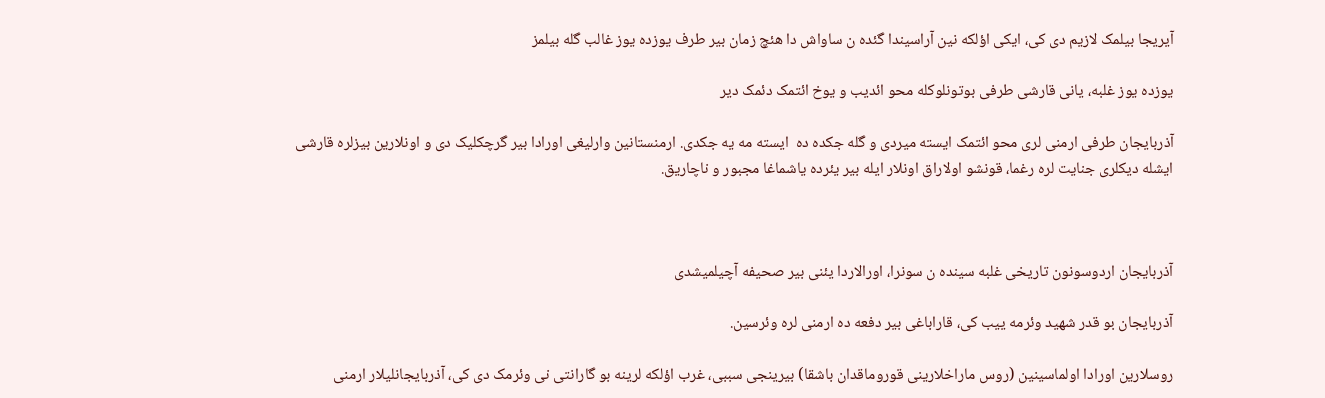آیریجا بیلمک‌ لازیم دی کی، ایکی اؤلکه نین آراسیندا گئده ن ساواش دا هئچ زمان بیر طرف یوزده یوز غالب گله بیلمز

یوزده یوز غلبه، یانی قارشی طرفی بوتونلوکله محو ائدیب و یوخ ائتمک دئمک‌ دیر

آذربایجان طرفی ارمنی لری محو ائتمک‌ ایسته میردی و گله جکده ده  ایسته مه یه جکدی. ارمنستانین وارلیغی اورادا بیر گرچکلیک دی و اونلارین بیزلره قارشی ایشله دیکلری جنایت لره رغما، قونشو اولاراق اونلار ایله بیر یئرده یاشماغا مجبور و ناچاریق.



آذربایجان‌ اردوسونون‌ تاریخی غلبه سینده ن سونرا، اورالاردا یئنی بیر صحیفه آچیلمیشدی

آذربایجان بو قدر شهید وئرمه ییب کی، قاراباغی بیر دفعه ده ارمنی لره وئرسین.

روسلارین اورادا اولماسینین (روس ماراخلارینی قوروماقدان باشقا) بیرینجی سببی، غرب اؤلکه لرینه بو گارانتی نی وئرمک دی کی، آذربایجانلیلار ارمنی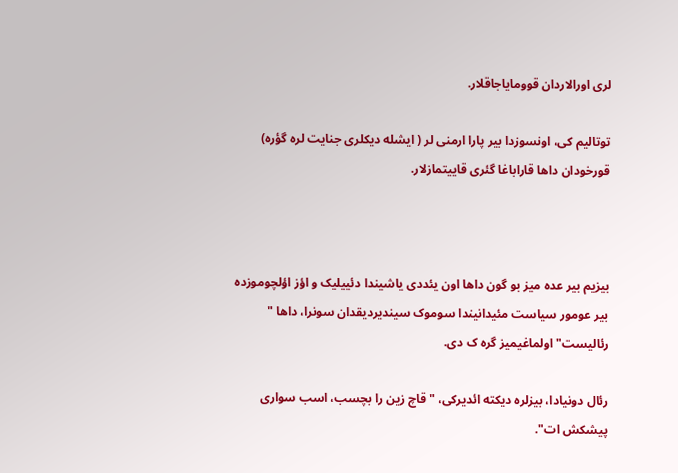لری اورالاردان قوومایاجاقلار.

توتالیم کی، اونسوزدا بیر پارا ارمنی لر‌ ( ایشله دیکلری جنایت لره گؤره) قورخودان داها قاراباغا گئری قاییتمازلار.



بیزیم بیر عده میز بو گون داها اون یئددی یاشیندا دئییلیک و اؤز اؤلچوموزده بیر عومور سیاست مئیدانیندا سوموک سیندیردیقدان سونرا، داها " رئالیست" اولماغیمیز گره ک دی.

رئال دونیادا، بیزلره دیکته ائدیرکی، "قاچ زین را بچسب، اسب سواری پیشکش ات".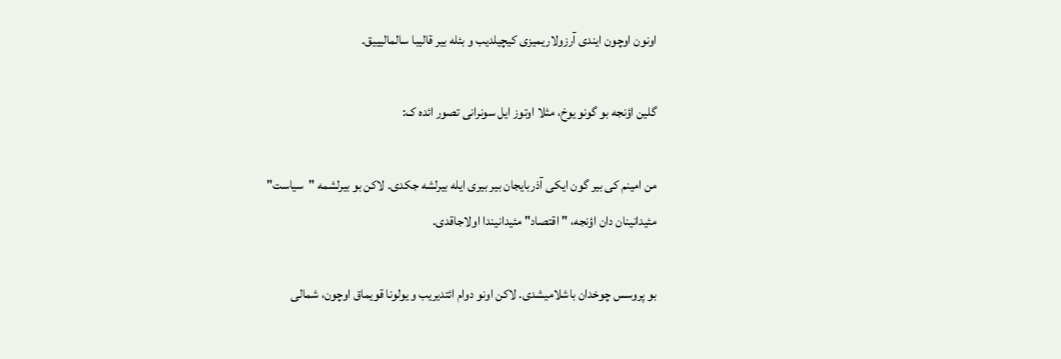اونون اوچون ایندی آرزولاریمیزی کیچیلدیب و بئله بیر قالیبا سالمالیییق.

گلین اؤنجه بو گونو یوخ، مثلا اوتوز ایل سونرانی تصور ائده ک:

من‌ امینم کی بیر گون ایکی آذربایجان بیر بیری ایله بیرلشه جکدی. لاکن بو بیرلشمه "سیاست" مئیدانینان دان اؤنجه، "اقتصاد" مئیدانیندا اولاجاقدی.

بو پروسس چوخدان باشلامیشدی. لاکن اونو دوام ائتدیریب و یولونا قویماق اوچون، شمالی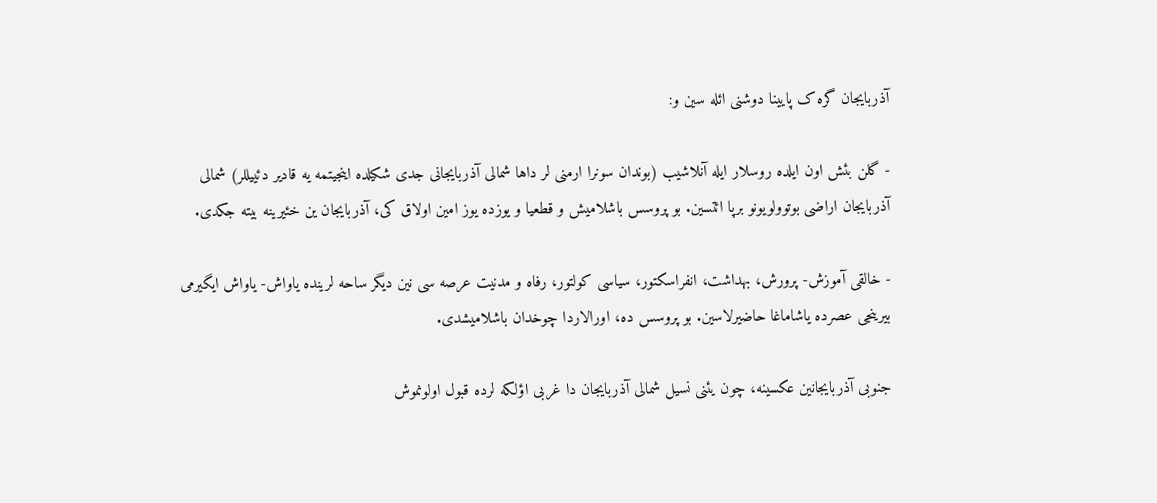آذربایجان گره ک پایینا دوشنی ائله سین و:

- گلن بئش‌ اون‌ ایلده روسلار ایله آنلاشیب (بوندان سونرا ارمنی لر داها شمالی آذربایجانی جدی شکیلده اینجیتمه یه قادیر دئییللر) شمالی آذربایجان اراضی بوتوولویونو برپا ائتسین. بو پروسس باشلامیش و قطعیا و یوزده یوز امین‌ اولاق کی، آذربایجان‌ ین خئیرینه بیته جکدی.

- خالقی آموزش- پرورش، بهداشت، انفراسکتور، سیاسی کولتور، رفاه و مدنیت عرصه سی نین دیگر ساحه لرینده یاواش- یاواش ایگیرمی بیرینجی عصرده یاشاماغا حاضیرلاسین. بو پروسس ده، اورالاردا چوخدان باشلامیشدی.

جنوبی آذربایجانین عکسینه، چون یئنی نسیل شمالی آذربایجان دا غربی اؤلکه لرده قبول اولونموش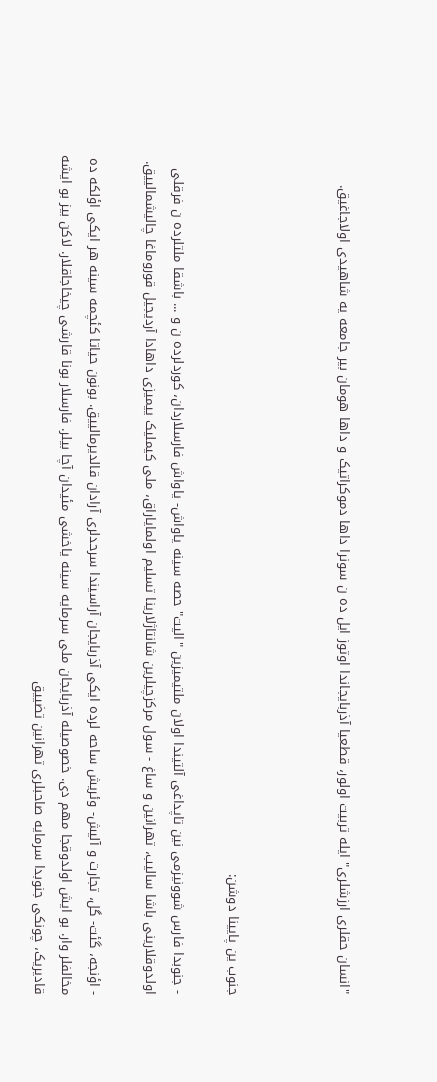"انسان حقلری ارزشلری" ایله تربیت اولور، قطعیا آذربایجاندا اوتوز ایل ده ن سونرا داها دموکراتیک‌ و داها هومان بیر جامعه یه شاهیدی اولاجاغیق.



جنوب ین‌ پایینا دوشن:

- جنوبدا فارس شوونیزمی نین تاپداغی آلتیندا اولان ملتیمیزین "الیت" حصه سینه یاواش- یاواش فارسلاردان، کوردلرده ن و ... باشقا ملتلرده ن فرقلی اولدوقلارینی باشا سالیب، تهرانین و ساغ - سول مرکزچیلرین شانتاژلارینا تسلیم‌ اولمایاراق، ملی کیملیک ییمیزی داهادا آردیجیل قوروماغا چالیشمالییق.

- اؤنجه، گئت- گل، تجارت و آلیش- وئریش ساحه لرده ایکی آذربایجان آراسیندا سرحدلری آرادان قالدیرمالییق. بونون حیاتا کئچمه سینه هر ایکی اؤلکه ده مخالفلر وار. بو ایش اولدوقجا مهم دی. خصوصیله آذربایجان‌ ملی سرمایه سینه یاخشی مئیدان آچا بیلر. فارسلار بونا قارشی چیخاجاقلار. لاکن بیز بو ایشه قادیریک، چونکی جنوبدا سرمایه صاحبلری تهرانین تضییق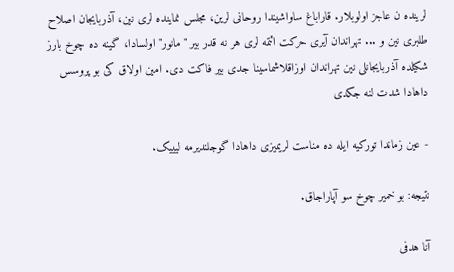لرینده ن عاجز اولوبلار. قاراباغ ساواشیندا روحانی لرین، مجلس نماینده لری نین، آذربایجان اصلاح طلبری نین و ... تهراندان آیری حرکت ائتمه لری هر نه قدر بیر "مانور" اولسادا، گینه ده چوخ بارز شکیلده آذربایجانلی نین تهراندان اوزاقلاشماسینا جدی بیر فاکت دی. امین اولاق کی بو پروسس داهادا شدت لنه جکدی

- عین زماندا تورکیه ایله ده مناست لریمیزی داهادا گوجلندیرمه لیییک.

نتیجه: بو خمیر چوخ سو آپاراجاق.

آنا هدفی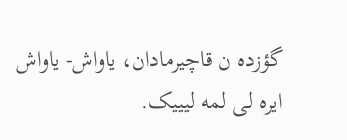گؤزده ن قاچیرمادان، یاواش- یاواش ایره لی لمه لیییک.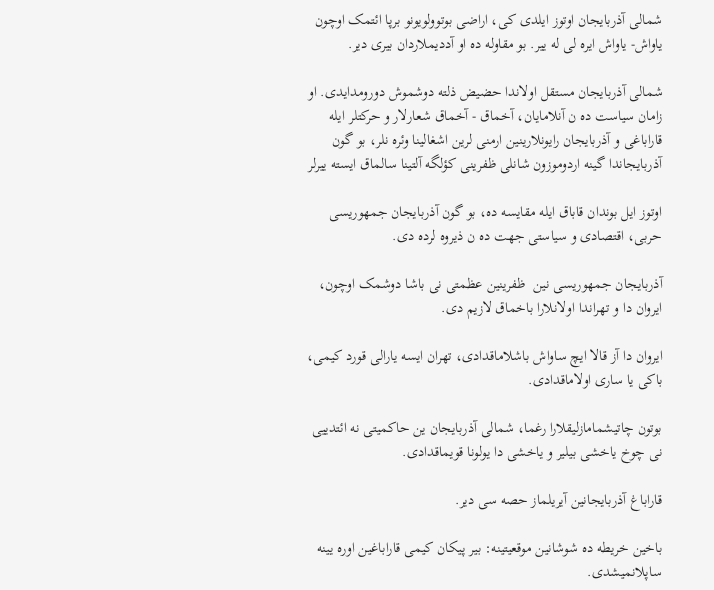شمالی آذربایجان اوتوز ایلدی کی، اراضی بوتوولویونو برپا ائتمک اوچون یاواش- یاواش ایره لی له ییر. بو مقاوله ده او آددیملاردان بیری دیر.

شمالی آذربایجان‌ مستقل اولاندا حضیض ذلته دوشموش دورومدایدی. او زامان سیاست ده ن آنلامایان، آخماق - آخماق شعارلار و حرکتلر ایله قاراباغی و آذربایجان رایونلارینین ارمنی لرین اشغالینا وئره نلر، بو گون آذربایجاندا گینه اردوموزون شانلی ظفرینی کؤلگه آلتینا سالماق ایسته ییرلر

اوتوز ایل بوندان قاباق ایله مقایسه ده، بو گون آذربایجان جمهوریسی حربی، اقتصادی و سیاستی جهت ده ن ذیروه لرده دی.

آذربایجان‌ جمهوریسی نین  ظفرینین عظمتی نی باشا دوشمک اوچون، ایروان دا و‌ تهراندا اولانلارا باخماق لازیم دی.

ایروان دا آز قالا ایچ ساواش باشلاماقدادی، تهران ایسه یارالی قورد کیمی، باکی یا ساری اولاماقدادی.

بوتون‌ چاتیشمامازلیقلارا رغما، شمالی آذربایجان ین حاکمیتی نه ائتدییی نی چوخ یاخشی بیلیر و یاخشی دا یولونا قویماقدادی.

قاراباغ آذربایجانین آیریلماز حصه سی دیر.

باخین خریطه ده شوشانین موقعیتینه: بیر پیکان کیمی قاراباغین اوره یینه ساپلانمیشدی.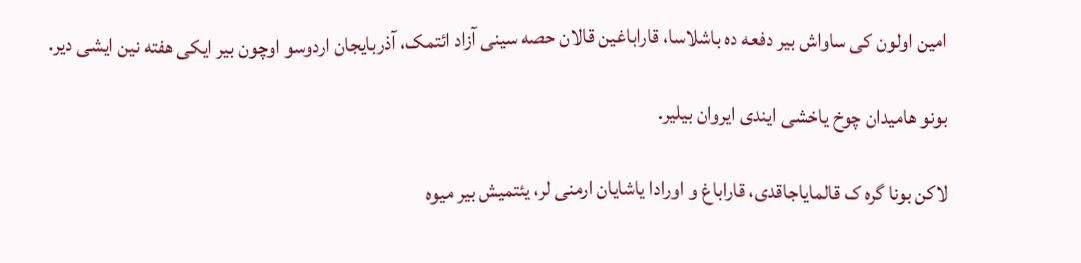امین اولون کی ساواش بیر دفعه ده باشلاسا، قاراباغین قالان حصه سینی آزاد ائتمک، آذربایجان اردوسو اوچون بیر ایکی هفته نین ایشی دیر.

بونو هامیدان چوخ یاخشی ایندی ایروان بیلیر.

لاکن بونا گره ک قالمایاجاقدی، قاراباغ و اورادا یاشایان ارمنی لر، یئتمیش بیر میوه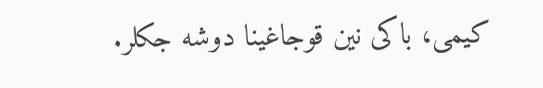کیمی، باکی نین قوجاغینا دوشه جکلر.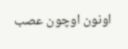اونون‌ اوچون عصب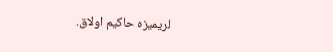لریمیزه حاکیم اولاق.